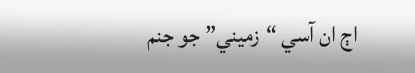اڄ ان آسي “زميني” جو جنم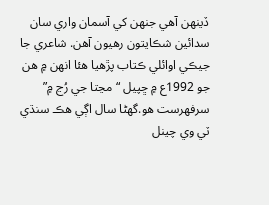ڏينهن آهي جنهن کي آسمان واري سان سدائين شڪايتون رهيون آهن. شاعري جا جيڪي اوائلي ڪتاب پڙهيا هئا انهن ۾ هن جو 1992ع ۾ ڇپيل “مڃتا جي رُڃ ۾” سرفهرست هو.گهڻا سال اڳي هڪ سنڌي ٽي وي چينل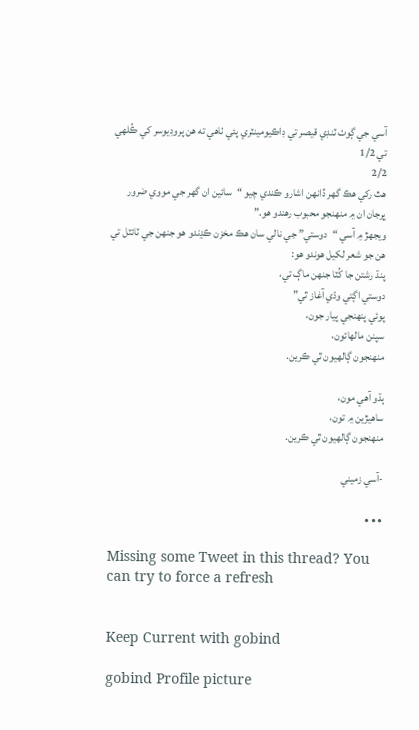آسي جي ڳوٺ ٽنڊي قيصر تي ڊاڪيومينٽري پئي ٺاهي ته هن پروڊيوسر کي ڪُلهي تي 1/2
2/2
هٿ رکي هڪ گهر ڏانهن اشارو ڪندي چيو “سائين ان گهر جي مووي ضرور ڀرجان ان ۾ منهنجو محبوب رهندو هو.”
ويجهڙ ۾ آسي “دوستي” جي نالي سان هڪ مخزن ڪڍندو هو جنهن جي ٽائٽل تي هن جو شعر لکيل هوندو هو:
پنڌ رشتن جا کُٽا جنهن ماڳ تي،
دوستي اڳتي وڌي آغاز ٿي”
پوئي پنهنجي پيار جون،
سپنن مالهائون،
منهنجون ڳالهيون ٿي ڪرين.

ٻڌو آهي مون،
ساهيڙين ۾ تون،
منهنجون ڳالهيون ٿي ڪرين.

-آسي زميني

• • •

Missing some Tweet in this thread? You can try to force a refresh


Keep Current with gobind

gobind Profile picture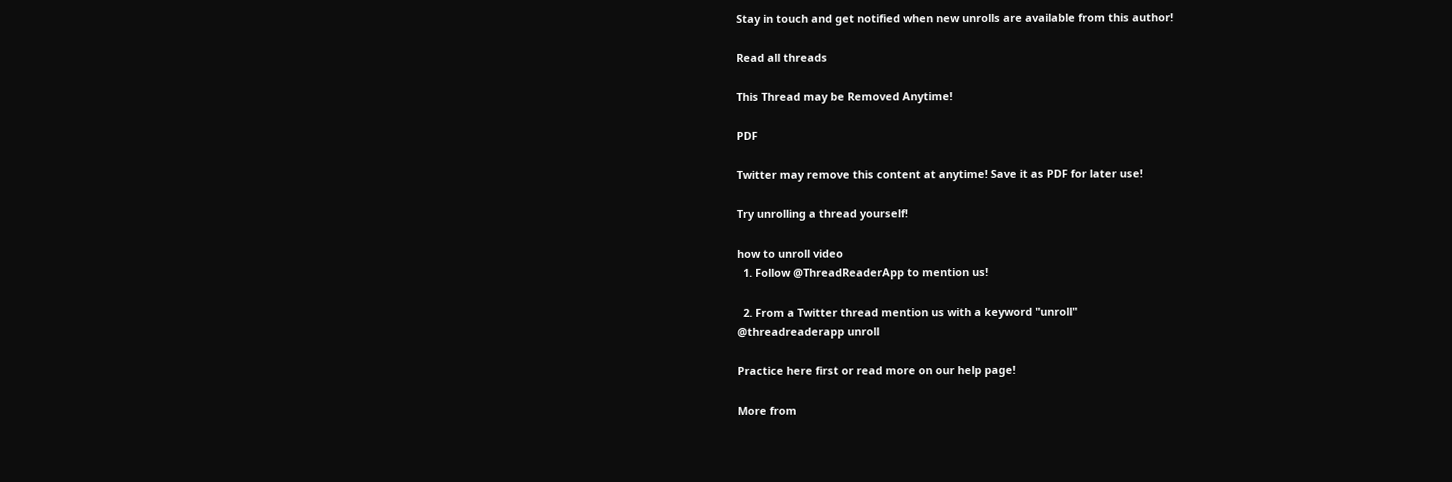Stay in touch and get notified when new unrolls are available from this author!

Read all threads

This Thread may be Removed Anytime!

PDF

Twitter may remove this content at anytime! Save it as PDF for later use!

Try unrolling a thread yourself!

how to unroll video
  1. Follow @ThreadReaderApp to mention us!

  2. From a Twitter thread mention us with a keyword "unroll"
@threadreaderapp unroll

Practice here first or read more on our help page!

More from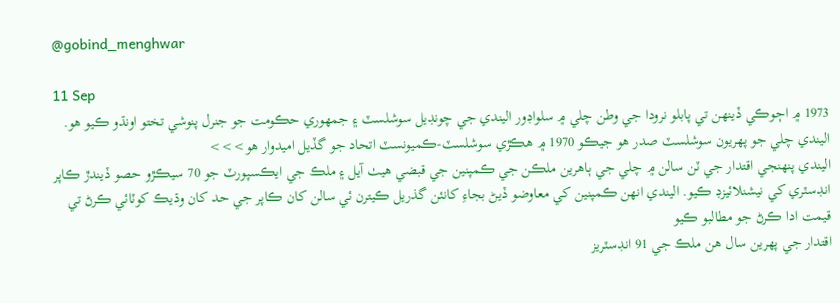@gobind_menghwar

11 Sep
1973 ۾ اڄوڪي ڏينهن تي پابلو نرودا جي وطن چلي ۾ سلواڊور اليندي جي چونڊيل سوشلسٽ ۽ جمهوري حڪومت جو جنرل پنوشي تختو اونڌو ڪيو هو. اليندي چلي جو پهريون سوشلسٽ صدر هو جيڪو 1970 ۾ هڪڙي سوشلسٽ-ڪميونسٽ اتحاد جو گڏيل اميدوار هو>>>
اليندي پنهنجي اقتدار جي ٽن سالن ۾ چلي جي ٻاهرين ملڪن جي ڪمپنين جي قبضي هيٺ آيل ۽ ملڪ جي ايڪسپورٽ جو 70 سيڪڙو حصو ڏيندڙ ڪاپر انڊسٽري کي نيشنلائيزڊ ڪيو. اليندي انهن ڪمپنين کي معاوضو ڏيڻ بجاءِ کانئن گذريل ڪيترن ئي سالن کان ڪاپر جي حد کان وڌيڪ کوٽائي ڪرڻ تي قيمت ادا ڪرڻ جو مطالبو ڪيو
اقتدار جي پهرين سال هن ملڪ جي 91 انڊسٽريز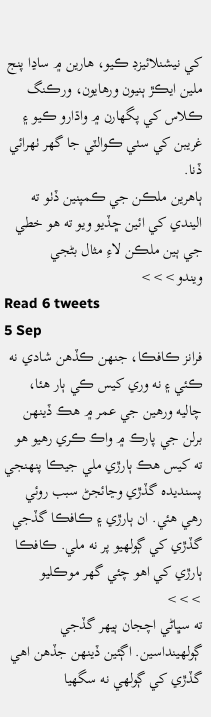کي نيشنلائيزڊ ڪيو، هارين ۾ ساڍا پنج ملين ايڪڙ ٻنيون ورهايون، ورڪنگ ڪلاس کي پگهارن ۾ واڌارو ڪيو ۽ غريبن کي سٺي ڪوالٽي جا گهر ٺهرائي ڏنا.
ٻاهرين ملڪن جي ڪمپنين ڏٺو ته اليندي کي ائين ڇڏيو ويو ته هو خطي جي ٻين ملڪن لاءِ مثال بڻجي ويندو>>>
Read 6 tweets
5 Sep
فرانز ڪافڪا، جنهن ڪڏهن شادي نه ڪئي ۽ نه وري کيس ڪي ٻار هئا، چاليه ورهين جي عمر ۾ هڪ ڏينهن برلن جي پارڪ ۾ واڪ ڪري رهيو هو ته کيس هڪ ٻارڙي ملي جيڪا پنهنجي پسنديده گڏڙي وڃائجڻ سبب روئي رهي هئي. ان ٻارڙي ۽ ڪافڪا گڏجي گڏڙي کي ڳولهيو پر نه ملي. ڪافڪا ٻارڙي کي اهو چئي گهر موڪليو >>>
ته سڀاڻي اچجان ٻيهر گڏجي ڳولهينداسين. اڳئين ڏينهن جڏهن اهي گڏڙي کي ڳولهي نه سگهيا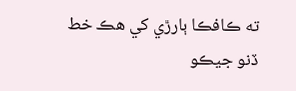ته ڪافڪا ٻارڙي کي هڪ خط ڏنو جيڪو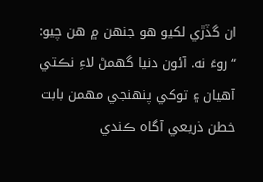ان گڏڙي لکيو هو جنهن ۾ هن چيو: “روءَ نه. آئون دنيا گهمڻ لاءِ نڪتي آهيان ۽ توکي پنهنجي مهمن بابت خطن ذريعي آگاه ڪندي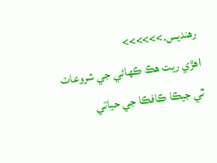رهنديس.>>>>>>
اهڙي ريت هڪ ڪهاڻي جي شروعات ٿي جيڪا ڪافڪا جي حياتي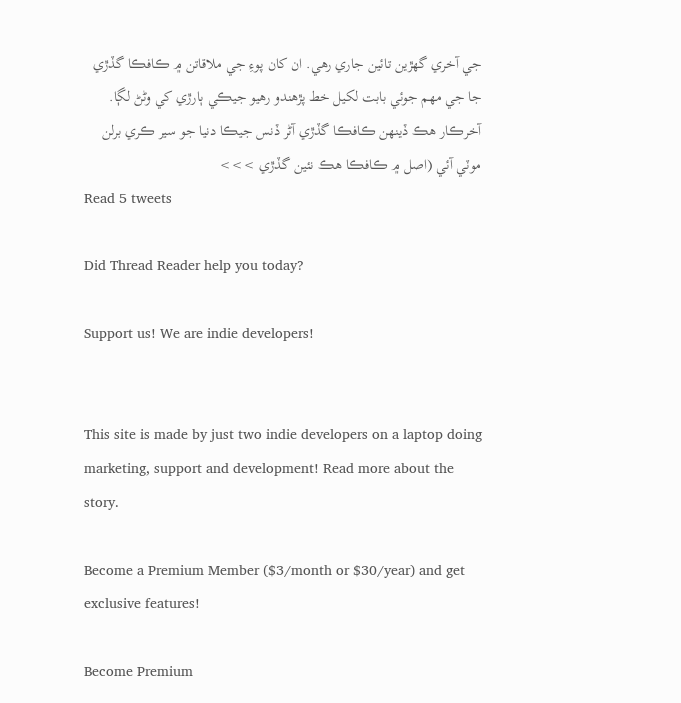جي آخري گهڙين تائين جاري رهي. ان کان پوءِ جي ملاقاتن ۾ ڪافڪا گڏڙي جا جي مهم جوئي بابت لکيل خط پڙهندو رهيو جيڪي ٻارڙي کي وڻڻ لڳا. آخرڪار هڪ ڏينهن ڪافڪا گڏڙي آڻر ڏنس جيڪا دنيا جو سير ڪري برلن موٽي آئي (اصل ۾ ڪافڪا هڪ نئين گڏڙي >>>
Read 5 tweets

Did Thread Reader help you today?

Support us! We are indie developers!


This site is made by just two indie developers on a laptop doing marketing, support and development! Read more about the story.

Become a Premium Member ($3/month or $30/year) and get exclusive features!

Become Premium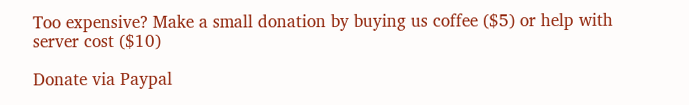Too expensive? Make a small donation by buying us coffee ($5) or help with server cost ($10)

Donate via Paypal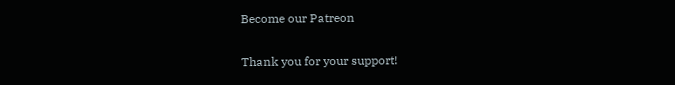Become our Patreon

Thank you for your support!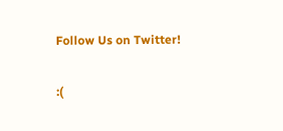Follow Us on Twitter!

:(